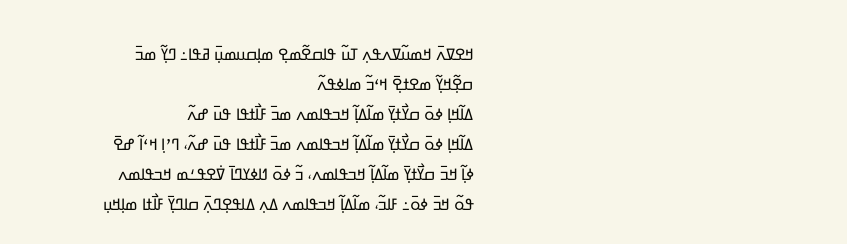ߞߐߜߍ߫ ߞߘߎ߬ߜߍߟߍ߲ ߠߎ߬ ߟߊߛߐ߬ߘߐ߲ ߘߊ߲ߛߎߘߎ߲߫ ߥߟߊ߸ ߣߌ߲߬ ߘߏ߫ ߛߐ߲߬ߞߌ߲߬ ߘߐߙߐ߲߫ ߞߵߏ߬ ߘߊߦߟߍ߬
ߡߊ߬ߞߊ߲ ߦߋ߫ ߛߌ߯ߙߌ߲߫ ߘߊ߬ߡߊ߲߬ ߞߏߟߊߘߍ ߘߏ߫ ߓߊ߯ߙߟߊ ߟߎ߫ ߝߍ߬
ߡߊ߬ߞߊ߲ ߦߋ߫ ߛߌ߯ߙߌ߲߫ ߘߊ߬ߡߊ߲߬ ߞߏߟߊߘߍ ߘߏ߫ ߓߊ߯ߙߟߊ ߟߎ߫ ߝߍ߬، ߣߴߊ߲ ߞߵߊ߬ ߝߐ߫ ߦߊ߲߬ ߞߏ߫ ߛߌ߯ߙߌ߲߫ ߘߊ߬ߡߊ߲߬ ߞߏߟߊߘߍ، ߏ߬ ߦߋ߫ ߗߊߦߌߣߊ߫ ߜ߭ߐߟߑߘ ߞߏߟߊߘߍ ߟߋ߬ ߞߏ߫ ߦߋ߫߸ ߓߊߏ߬، ߘߊ߬ߡߊ߲߬ ߞߏߟߊߘߍ ߡߍ߲ ߡߊߟߐ߲ߣߍ߲߫ ߛߊߣߌ߲߫ ߓߊ߯ߙߊ ߘߊ߲ߞߎ߲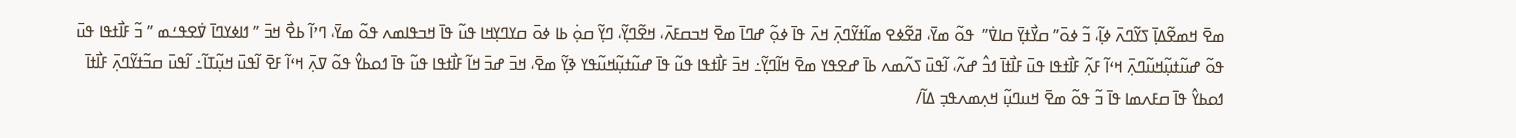ߘߐ߫ ߞߘߐ߬ߡߊ߲߫ ߖߌ߬ߣߍ߫ ߦߊ߲߬، ߏ߬ ߦߋ߫” ߛߌ߯ߙߌ߲߫ ߛߊߜ߭”  ߟߋ߬ ߘߌ߫، ߥߐ߬ߦߐ ߘߊ߬ߙߌ߬ߣߍ߲߫ ߞߍ߫ ߟߊ߫ ߦߋ߲߬ ߝߣߊ߫ ߘߐ߫ ߞߏߛߓߍ߫، ߞߐ߬ߣߌ߲߬، ߣߌ߲߬ ߛߋ߲߭ ߕߊ ߦߋ߫ ߛߌߣߌ߲ߞߊ ߟߎ߬ ߟߊ߫ ߞߏߟߊߘߍ ߟߋ߬ ߘߌ߫، ߣߴߊ߬ ߕߐ߯ ߞߏ߫ ” ߗߊߦߌߣߊ߫ ߜ߭ߐߟߑߘ ” ߏ߬ ߓߊ߯ߙߟߊ ߟߎ߫ ߟߋ߬ ߝߎ߬ߙߎ߲߬ߞߎ߬ߣߍ߲߫ ߞߵߊ߬ ߓߍ߲߬ ߓߊ߯ߙߟߊ ߟߎ߫ ߓߊ߯ߙߊ߫ ߗߏ߮ ߝߍ߬، ߊ߬ߟߎ߫ ߖߍ߬ߘߍ ߕߊ߫ ߝߐߟߌ ߘߐ߫ ߞߊ߬ߣߌ߲߬߸ ߞߏ߫ ߓߊ߯ߙߟߊ ߟߎ߬ ߟߊ߫ ߝߎ߬ߙߎ߲߬ߞߎ߬ߟߌ ߢߌ߲߬ ߘߐ߫، ߞߏ߫ ߝߏ߫ ߞߊ߬ ߓߊ߯ߙߟߊ ߟߎ߬ ߟߊ߫ ߗߋߕߌ߮ ߟߋ߬ ߜߍ߲߫ ߞߵߊ߬ ߓߐ߫ ߊ߬ߟߎ߫ ߞߎ߲߬ߠߊ߬߸ ߊ߬ߟߎ߫ ߛߏ߬ߙߌ߬ߣߍ߲߫ ߓߊ߯ߙߊ߫ ߗߋߕߌ߮ ߟߊ߫ ߛߓߍߘߊ ߟߊ߫ ߏ߬ ߟߋ߬ ߘߐ߫ ߞߎߣߎ߲߬ ߞߍ߲ߘߍߟߏ߲ ߡߊ߬/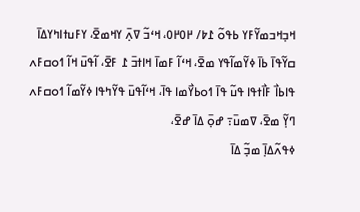ߞߏ߲ߞߏߘߌ߬ߓߌ ߕߟߋ߬ ߁߈/ ߂߀߂߀، ߞߵߏ߬ ߜߍ߲߫ ߌߞߘߐ߫، ߌߓߎߙߊߤߌߡߊ߫ ߛߌ߬ߟߊ߫ ߕߊ߫ ߦߌ߬ߘߊ߬ߟߌ ߘߐ߫، ߞߵߊ߬ ߓߘߊ߫ ߞߊߙߏ߫ ߁ ߓߐ߫، ߊ߬ߟߎ߫ ߞߊ߬ ߗߋߛߓߍ ߟߊߕߊ߯ ߓߊ߯ߙߟߊ ߟߎ߬ ߟߊ߫ ߗߋߕߌ߯ߘߊ ߟߊ߫، ߞߵߊ߬ߟߎ߫ ߟߌ߬ߤߟߊ ߦߌ߬ߘߊ߬ ߗߋߛߓߍ ߣߌ߲߬ ߘߐ߫، ߜߘߎ߫߹ ߝߋ߲߫ ߡߊ߫ ߝߐ߫،
ߦߟߍ߬ߡߊ߲߫ ߘߏ߲߬ ߡߊ߫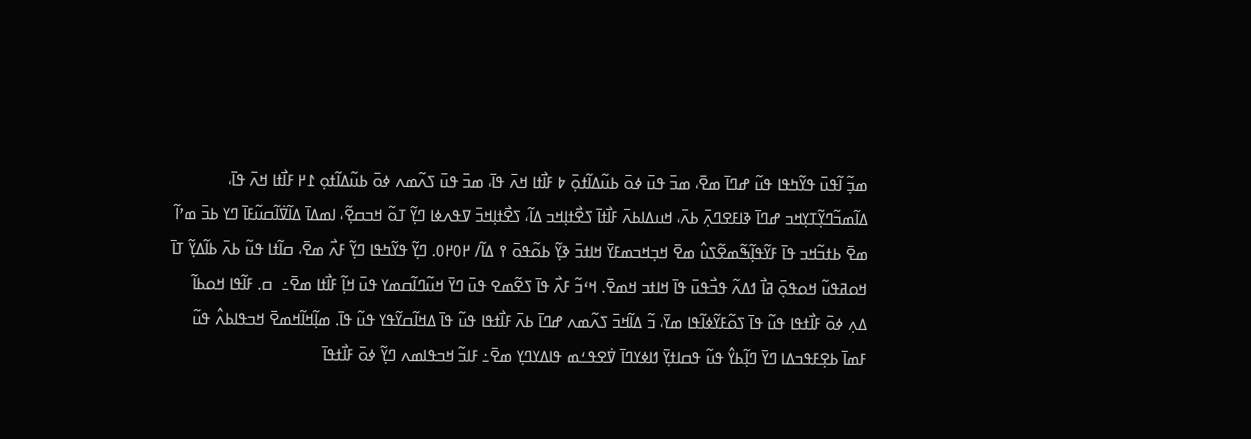ߘߏ߲߬ ߊ߬ߟߎ߫ ߟߌ߬ߤߟߊ ߟߎ߬ ߝߣߊ߫ ߘߐ߫، ߘߏ߫ ߟߎ߫ ߦߋ߫ ߕߎ߬ߡߊ߬ߙߋ߲߫ ߈ ߓߊ߯ߙߊ ߞߍ߫ ߟߊ߫، ߘߏ߫ ߟߎ߫ ߖߍ߬ߘߍ ߦߋ߫ ߕߎ߬ߡߊ߬ߙߋ߲ ߁߂ ߓߊ߯ߙߊ ߞߍ߫ ߟߊ߫، ߡߊ߬ߘߏ߬ߣߌ߲߬ߠߌ߲ߞߏ ߝߣߊ߫ ߢߊߓߐߣߍ߲߫ ߕߍ߫، ߞߎߡߊߕߍ߫ ߓߊ߯ߙߊ߫ ߖߐ߯ߙߊ߲ߞߏ ߡߊ߬، ߖߐ߯ߙߊ߲ߞߏ߫ ߜߟߍߦߊ ߣߌ߲߬ ߠߋ߬ ߞߏߛߐ߲߬، ߊߘߡߊ߫ ߡߊ߬ߜ߭ߊ߬ߛߎ߬ߓߊ߫ ߣߌ ߕߏ߫ ߘߴߊ߬ ߘߐ߫ ߕߙߏ߬ߞߏ ߟߊ߫ ߓߌ߬ߟߊ߲߬ߒ߬ߘߐ߬ߖߎ߮ ߘߐ߫ ߞߏ߲ߞߏߘߓߌ߫ ߞߊߙߏ߫ ߢߌ߲߬ ߕߋ߬ߟߋ߫ ߉ ߡߊ߬/ ߂߀߂߀. ߣߌ߲߬ ߟߌ߬ߤߟߊ ߣߌ߲߬ ߓߍ߯ ߘߐ߫، ߛߊ߬ߙߊ ߟߎ߬ ߕߍ߫ ߕߊ߬ߡߌ߲߬ ߠߊ߫ ߞߋߥߟߎ߬ ߞߋߟߋ߲߫ ߥߊ߯ ߗߡߍ߬ ߟߏ߯ߟߎ߫ ߟߊ߫ ߞߊߙߏ ߞߘߐ߫. ߞߵߏ߬ ߓߍ߯ ߟߊ߫ ߖߐ߬ߘߐ ߟߎ߫ ߣߌ߫ ߞߎ߬ߣߊ߬ߛߘߌ ߟߎ߫ ߞߊ߲߬ ߓߊ߯ߙߊ ߘߐ߫߸  ߛ. ߓߊ߬ߟߊ ߞߋߕߊ߬ ߡߍ߲ ߦߋ߫ ߓߊ߯ߙߟߊ ߟߎ߬ ߟߊ߫ ߖߋ߬ߓߌ߬ߦߊ߬ߟߊ ߘߌ߫، ߏ߬ ߡߊ߬ߞߏ߫ ߖߍ߬ߘߍ ߝߣߊ߫ ߕߍ߫ ߓߊ߯ߙߟߊ ߟߎ߬ ߟߊ߫ ߡߞߊ߬ߛߌ߬ߟߌ ߟߎ߬ ߟߊ߫. ߘߊ߲߬ߞߊ߬ߞߘߐ߫ ߞߏߟߊߕߍ߮ ߟߎ߬ ߓߘߊ߫ ߕߐ߲ߓߟߏߡߊ ߣߌ߫ ߣߊ߲߬ߕߌ߮ ߟߎ߬ ߟߛߊߙߌ߲߫ ߗߊߦߌߣߊ߫ ߜ߭ߐߟߑߘ ߟߊߡߌߣߌ߲ ߘߐ߫߸ ߓߊߏ߬ ߞߏߟߊߘߍ ߣߌ߲߬ ߦߋ߫ ߓߊ߯ߙߟߊ߫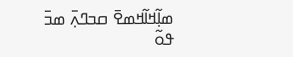ߘߊ߲߬ߞߊ߬ߞߘߐ߫ ߛߏߣߍ߲߫ ߘߏ߫ ߟߋ߬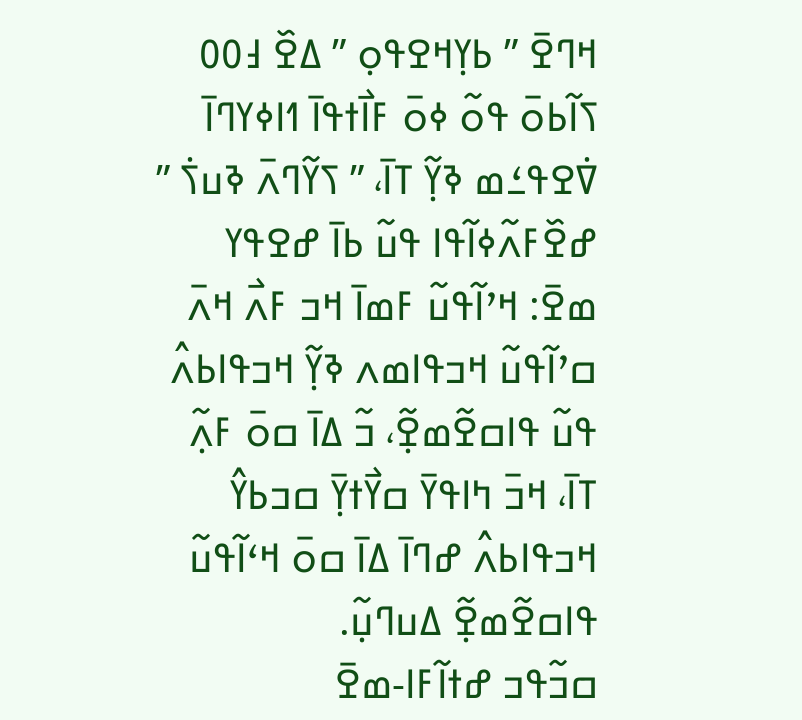ߞߣߐ߫ ” ߕߌ߲ߞߐߟߋ߲ ” ߡߐ߰ ߃߀߀ ߖߊ߬ߕߋ߫ ߟߋ߬ ߦߋ߫ ߓߊ߯ߙߟߊ߫ ߗߊߦߌߣߊ߫ ߜ߭ߐߟߑߘ ߢߌ߲߬ ߠߊ߫، ” ߖߌ߬ߣߍ߫ ߢߎߖ߭ ” ߝߐ߰ߓߍ߬ߦߊ߬ߟߊ ߟߎ߬ ߕߊ߫ ߝߐߟߌ ߘߐ߫: ߞߴߊ߬ߟߎ߬ ߓߘߊ߫ ߞߏ ߓߍ߯ ߞߍ߫ ߛߴߊ߬ߟߎ߬ ߞߏߟߊߘߍ ߢߌ߲߬ ߞߏߟߊߕߍ߮ ߟߎ߬ ߟߊߛߐ߬ߘߐ߲߬، ߏ߬ ߡߊ߫ ߛߋ߫ ߓߍ߲߬ ߠߊ߫، ߞߏ߫ ߤߊߟߌ߫ ߛߌ߯ߙߌ߲߫ ߛߏߕߌ߮ ߞߏߟߊߕߍ߮ ߝߣߊ߫ ߡߊ߫ ߛߋ߫ ߞߵߊ߬ߟߎ߬ ߟߊߛߐ߬ߘߐ߲߬ ߡߎߣߎ߲߬.
ߛߏ߬ߟߏ ߝߙߊ߬ߓߊ-ߘߐ߫